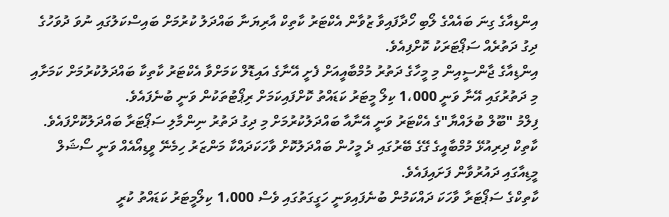އިންޑިއާގެ ގިނަ ބައެއްގެ ލޯބި ހޯދާފައިވާ ޒުވާން އެކްޓަރު ކާތިކް އާރިޔަނާ ބައްދަލު ކުރުމަށް ބައިސްކަލުގައި ނުވަ ދުވަހުގެ ދިގު ދަތުރެއް ސަޕޯޓަރަކު ކޮށްފިއެވެ.
އިންޑިއާގެ ޖާންސީއިން މި މީހާގެ ދަތުރު މުމްބާއީއަށް ފެށީ އޭނާގެ އައިޑޮލް ކަމަށްވާ އެކްޓަރު ކާތިކާ ބައްދަލުކުރުމަށް ކަމަށާއި މި ދަތުރުގައި އޭނާ ވަނީ 1،000 ކިލޯ މީޓަރު ކަޑައްތު ކޮށްފައިކަމަށް ރިޕޯޓުތަކުން ވަނީ ބުނެފައެވެ.
ފިލްމު "ބޫލް ބުލައްޔާ"ގެ އެކްޓަރު ވަނީ އޭނާއާ ބައްދަލުކުރުމަށް މި ދިގު ދަތުރު ނިންމާލި ސަޕޯޓަރާ ބައްދަލުކޮށްފައެވެ. ކާތިކް ދިރިއުޅޭ މުމްބާއީގެ ގޭގެ ބޭރުގައި ދެ މީހުން ބައްދަލުކޮށް ވާހަކަދައްކާ މަންޒަރު ހިމެނޭ ވީޑިއޯއެއް ވަނީ ސޯޝަލް މީޑިއާގައި ދައުރުވާން ފަށައިފައެވެ.
ކާތިކްގެ ސަޕޯޓަރާ ވާހަކަ ދައްކަމުން ބުނެފައިވަނީ ހަގީގަތުގައި ވެސް 1،000 ކިލޯމީޓަރު ކަޑައްތު ކުރީ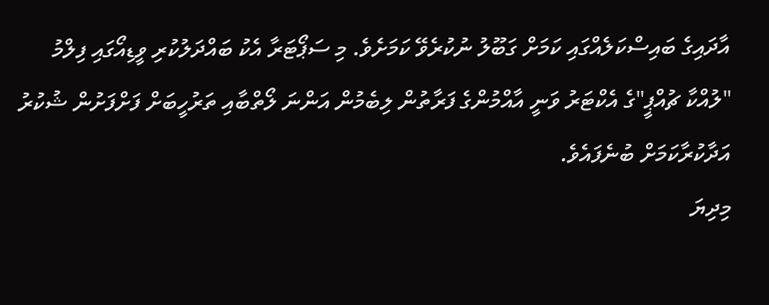އާދައިގެ ބައިސްކަލެއްގައި ކަމަށް ގަބޫލު ނުކުރެވޭ ކަމަށެވެ. މި ސަޕޯޓަރާ އެކު ބައްދަލުކުރި ވީޑިއޯގައި ފިލްމު "ލުއްކާ ޗުއްޕީ"ގެ އެކްޓަރު ވަނީ އާއްމުންގެ ފަރާތުން ލިބެމުން އަންނަ ލޯތްބާއި ތަރުހީބަށް ފަށްފަށުން ޝުކުރު އަދާކުރާކަމަށް ބުނެފައެވެ.
މިދިޔަ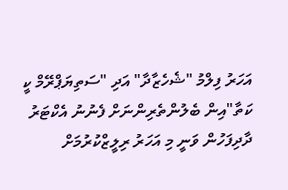އަހަރު ފިލްމު "ޝެހެޒާދާ" އަދި "ސަތިޔަޕްރޭމް ކީ ކަތާ"އިން ބެލުންތެރިންނަށް ފެނުނު އެކްޓަރު ދާދިފަހުން ވަނީ މި އަހަރު ރިލީޒްކުރުމަށް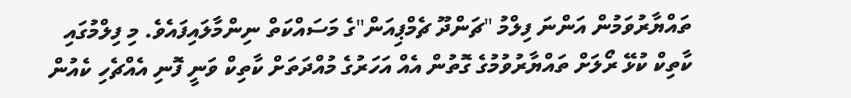ތައްޔާރުވަމުން އަންނަ ފިލްމު "ޗަންދޫ ޗެމްޕިއަން"ގެ މަސައްކަތް ނިންމާލައިފައެވެ. މި ފިލްމުގައި ކާތިކް ކުޅޭ ރޯލަށް ތައްޔާރުވުމުގެ ގޮތުން އެއް އަހަރުގެ މުއްދަތަށް ކާތިކް ވަނީ ފޮނި އެއްޗެހި ކެއުން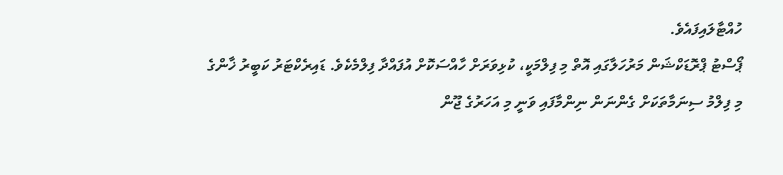ހުއްޓާލައިފައެވެ.
ޕޯސްޓު ޕްރޮޑަކްޝަން މަރުހަލާގައި އޮތް މި ފިލްމަކީ، ކުޅިވަރަށް ހާއްސަކޮށް އުފައްދާ ފިލްމެކެވެ. ޑައިރެކްޓަރު ކަބީރު ޚާންގެ މި ފިލްމު ސިނަމާތަކަށް ގެންނަން ނިންމާފައި ވަނީ މި އަހަރުގެ ޖޫން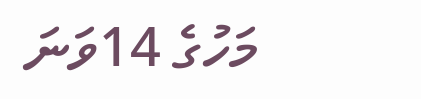މަހުގެ 14ވަނަ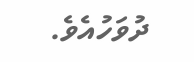ދުވަހުއެވެ.